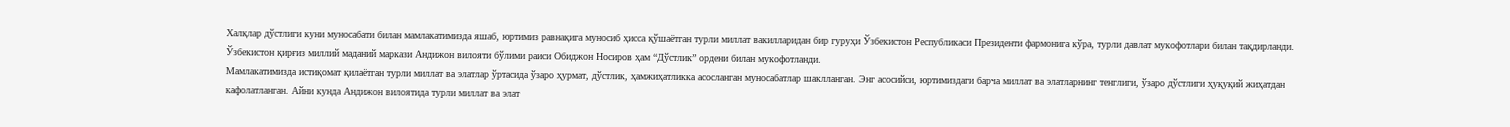Халқлар дўстлиги куни муносабати билан мамлакатимизда яшаб, юртимиз равнақига муносиб ҳисса қўшаётган турли миллат вакилларидан бир гуруҳи Ўзбекистон Республикаси Президенти фармонига кўра, турли давлат мукофотлари билан тақдирланди.
Ўзбекистон қирғиз миллий маданий маркази Андижон вилояти бўлими раиси Обиджон Носиров ҳам “Дўстлик” ордени билан мукофотланди.
Мамлакатимизда истиқомат қилаётган турли миллат ва элатлар ўртасида ўзаро ҳурмат, дўстлик, ҳамжиҳатликка асосланган муносабатлар шаклланган. Энг асосийси, юртимиздаги барча миллат ва элатларнинг тенглиги, ўзаро дўстлиги ҳуқуқий жиҳатдан кафолатланган. Айни кунда Андижон вилоятида турли миллат ва элат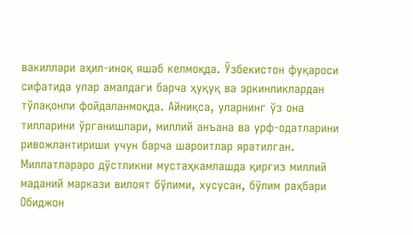вакиллари аҳил-иноқ яшаб келмоқда. Ўзбекистон фуқароси сифатида улар амалдаги барча ҳуқуқ ва эркинликлардан тўлақонли фойдаланмоқда. Айниқса, уларнинг ўз она тилларини ўрганишлари, миллий анъана ва урф-одатларини ривожлантириши учун барча шароитлар яратилган.
Миллатлараро дўстликни мустаҳкамлашда қирғиз миллий маданий маркази вилоят бўлими, хусусан, бўлим раҳбари Обиджон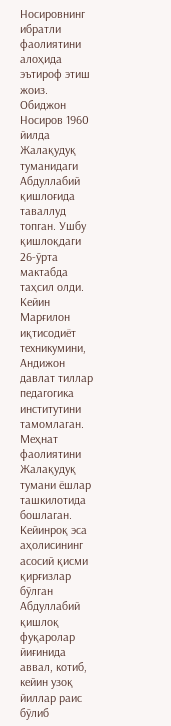Носировнинг ибратли фаолиятини алоҳида эътироф этиш жоиз. Обиджон Носиров 1960 йилда Жалақудуқ туманидаги Абдуллабий қишлоғида таваллуд топган. Ушбу қишлоқдаги 26-ўрта мактабда таҳсил олди. Кейин Марғилон иқтисодиёт техникумини, Андижон давлат тиллар педагогика институтини тамомлаган. Меҳнат фаолиятини Жалақудуқ тумани ёшлар ташкилотида бошлаган.
Кейинроқ эса аҳолисининг асосий қисми қирғизлар бўлган Абдуллабий қишлоқ фуқаролар йиғинида аввал, котиб, кейин узоқ йиллар раис бўлиб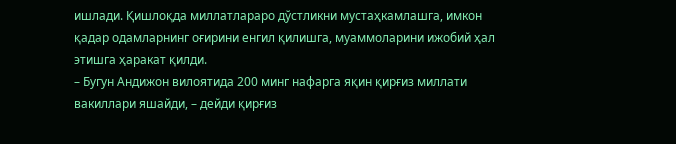ишлади. Қишлоқда миллатлараро дўстликни мустаҳкамлашга, имкон қадар одамларнинг оғирини енгил қилишга, муаммоларини ижобий ҳал этишга ҳаракат қилди.
– Бугун Андижон вилоятида 200 минг нафарга яқин қирғиз миллати вакиллари яшайди, – дейди қирғиз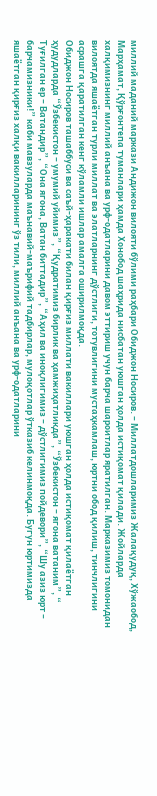миллий маданий маркази Андижон вилояти бўлими раҳбари Обиджон Носиров. – Миллатдошларимиз Жалақудуқ, Хўжаобод, Марҳамат, Қўрғонтепа туманлари ҳамда Хонобод шаҳрида нисбатан уюшган ҳолда истиқомат қилади. Жойларда халқимизнинг миллий анъана ва урф-одатларини давом эттириш учун барча шароитлар яратилган. Марказимиз томонидан вилоятда яшаётган турли миллат ва элатларнинг дўстлиги, тотувлигини мустаҳкамлаш, юртни обод қилиш, тинчлигини асрашга қаратилган кенг кўламли ишлар амалга оширилмоқда.
Обиджон Носиров ташаббуси ва саъй-ҳаракати билан қирғиз миллати вакиллари уюшган ҳолда истиқомат қилаётган ҳудудларда “Ўзбекистон – умумий уйимиз”, “Қудратимиз бирлик ва ҳамжиҳатликда”, “Ўзбекистон – ягона ватаним”, “ Туғилган ер – Ватандир”, “Она ягона, Ватан биттадир”, “Аҳил ва иноқлигимиз – дўстлигимиз пойдевори”, “Шу азиз юрт – барчамизники!” каби мавзуларда маънавий-маърифий тадбирлар, мулоқотлар ўтказиб келинмоқда. Бугун юртимизда яшаётган қирғиз халқи вакилларининг ўз тили, миллий анъана ва урф-одатларини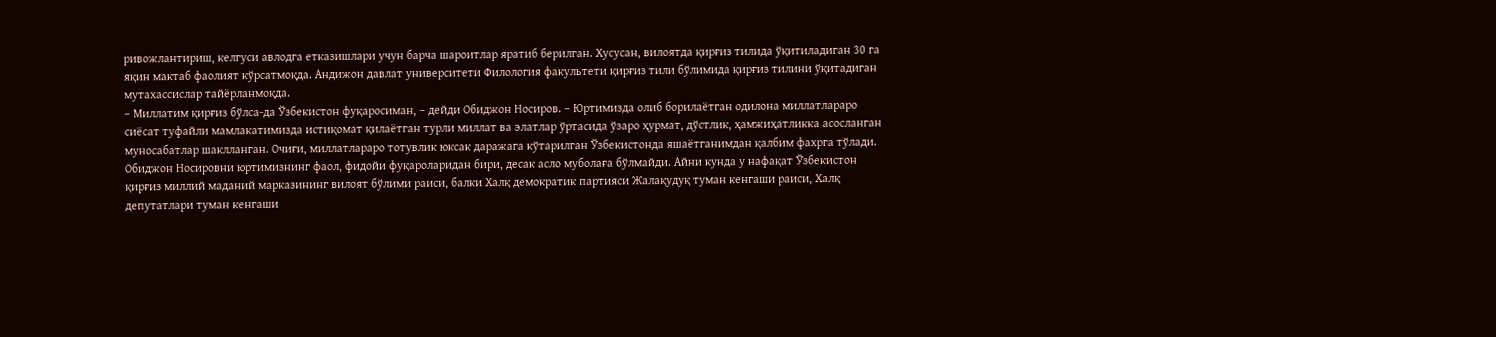ривожлантириш, келгуси авлодга етказишлари учун барча шароитлар яратиб берилган. Хусусан, вилоятда қирғиз тилида ўқитиладиган 30 га яқин мактаб фаолият кўрсатмоқда. Андижон давлат университети Филология факультети қирғиз тили бўлимида қирғиз тилини ўқитадиган мутахассислар тайёрланмоқда.
– Миллатим қирғиз бўлса-да Ўзбекистон фуқаросиман, – дейди Обиджон Носиров. – Юртимизда олиб борилаётган одилона миллатлараро сиёсат туфайли мамлакатимизда истиқомат қилаётган турли миллат ва элатлар ўртасида ўзаро ҳурмат, дўстлик, ҳамжиҳатликка асосланган муносабатлар шаклланган. Очиғи, миллатлараро тотувлик юксак даражага кўтарилган Ўзбекистонда яшаётганимдан қалбим фахрга тўлади.
Обиджон Носировни юртимизнинг фаол, фидойи фуқароларидан бири, десак асло муболаға бўлмайди. Айни кунда у нафақат Ўзбекистон қирғиз миллий маданий марказининг вилоят бўлими раиси, балки Халқ демократик партияси Жалақудуқ туман кенгаши раиси, Халқ депутатлари туман кенгаши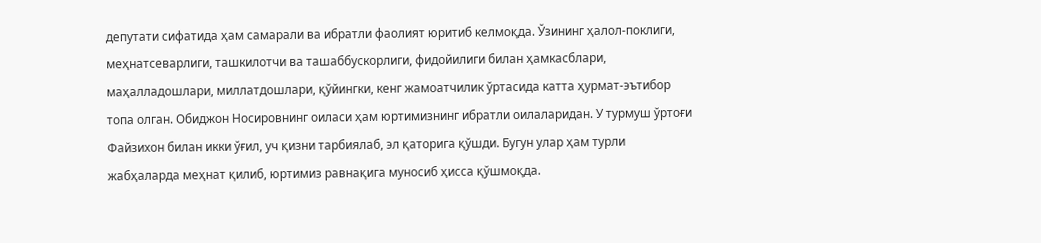депутати сифатида ҳам самарали ва ибратли фаолият юритиб келмоқда. Ўзининг ҳалол-поклиги, меҳнатсеварлиги, ташкилотчи ва ташаббускорлиги, фидойилиги билан ҳамкасблари, маҳалладошлари, миллатдошлари, қўйингки, кенг жамоатчилик ўртасида катта ҳурмат-эътибор топа олган. Обиджон Носировнинг оиласи ҳам юртимизнинг ибратли оилаларидан. У турмуш ўртоғи Файзихон билан икки ўғил, уч қизни тарбиялаб, эл қаторига қўшди. Бугун улар ҳам турли жабҳаларда меҳнат қилиб, юртимиз равнақига муносиб ҳисса қўшмоқда.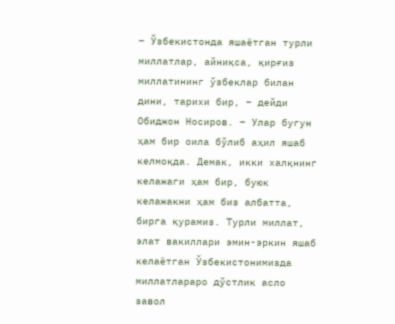– Ўзбекистонда яшаётган турли миллатлар, айниқса, қирғиз миллатининг ўзбеклар билан дини, тарихи бир, – дейди Обиджон Носиров. – Улар бугун ҳам бир оила бўлиб аҳил яшаб келмоқда. Демак, икки халқнинг келажаги ҳам бир, буюк келажакни ҳам биз албатта, бирга қурамиз. Турли миллат, элат вакиллари эмин-эркин яшаб келаётган Ўзбекистонимизда миллатлараро дўстлик асло завол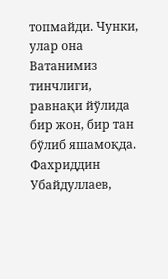топмайди. Чунки, улар она Ватанимиз тинчлиги, равнақи йўлида бир жон, бир тан бўлиб яшамоқда.
Фахриддин Убайдуллаев,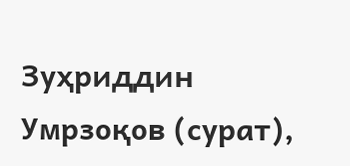Зуҳриддин Умрзоқов (сурат),